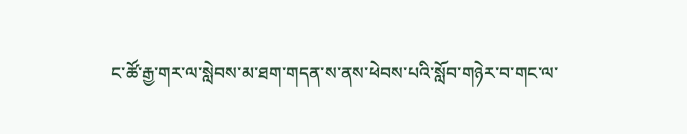ང་ཚོ་རྒྱ་གར་ལ་སླེབས་མ་ཐག་གདན་ས་ནས་ཕེབས་པའི་སློབ་གཉེར་བ་གང་ལ་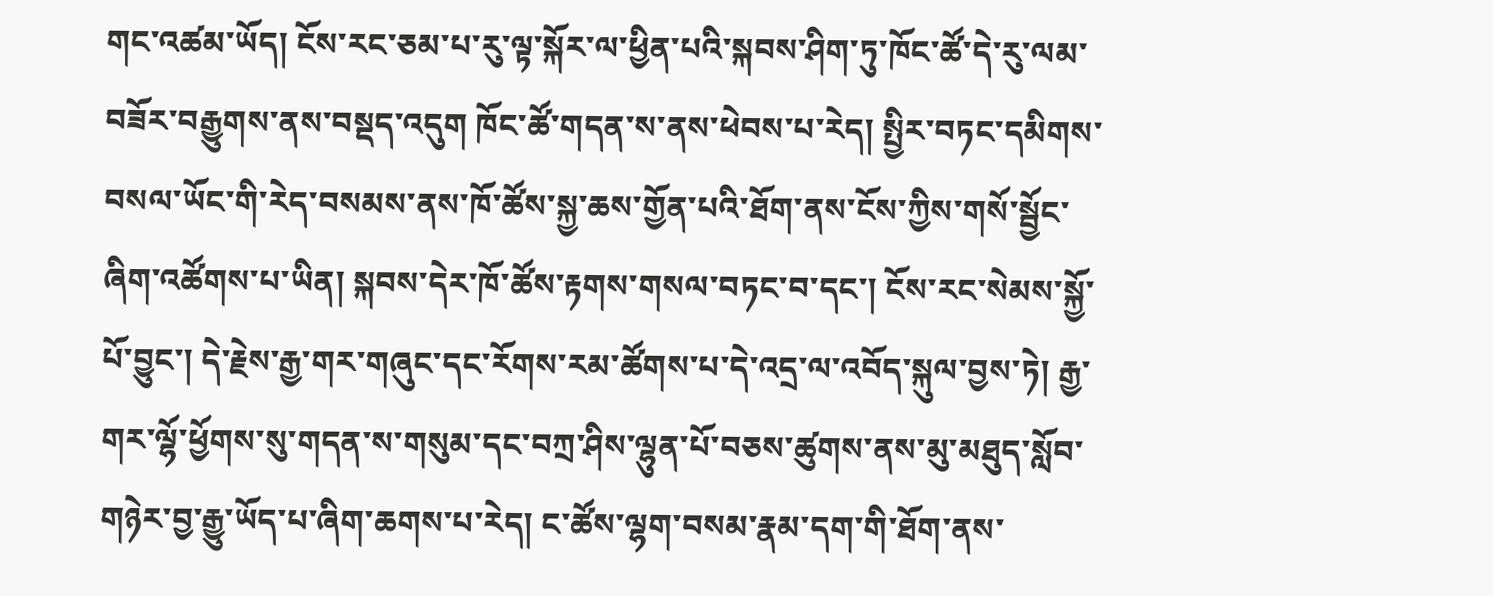གང་འཚམ་ཡོད། ངོས་རང་ཅམ་པ་རུ་ལྟ་སྐོར་ལ་ཕྱིན་པའི་སྐབས་ཤིག་ཏུ་ཁོང་ཚོ་དེ་རུ་ལམ་བཟོར་བརྒྱུགས་ནས་བསྡད་འདུག ཁོང་ཚོ་གདན་ས་ནས་ཕེབས་པ་རེད། སྤྱིར་བཏང་དམིགས་བསལ་ཡོང་གི་རེད་བསམས་ནས་ཁོ་ཚོས་སྐྱ་ཆས་གྱོན་པའི་ཐོག་ནས་ངོས་ཀྱིས་གསོ་སྦྱོང་ཞིག་འཚོགས་པ་ཡིན། སྐབས་དེར་ཁོ་ཚོས་རྟགས་གསལ་བཏང་བ་དང་། ངོས་རང་སེམས་སྐྱོ་པོ་བྱུང་། དེ་རྗེས་རྒྱ་གར་གཞུང་དང་རོགས་རམ་ཚོགས་པ་དེ་འདྲ་ལ་འབོད་སྐུལ་བྱས་ཏེ། རྒྱ་གར་ལྷོ་ཕྱོགས་སུ་གདན་ས་གསུམ་དང་བཀྲ་ཤིས་ལྷུན་པོ་བཅས་ཚུགས་ནས་མུ་མཐུད་སློབ་གཉེར་བྱ་རྒྱུ་ཡོད་པ་ཞིག་ཆགས་པ་རེད། ང་ཚོས་ལྷག་བསམ་རྣམ་དག་གི་ཐོག་ནས་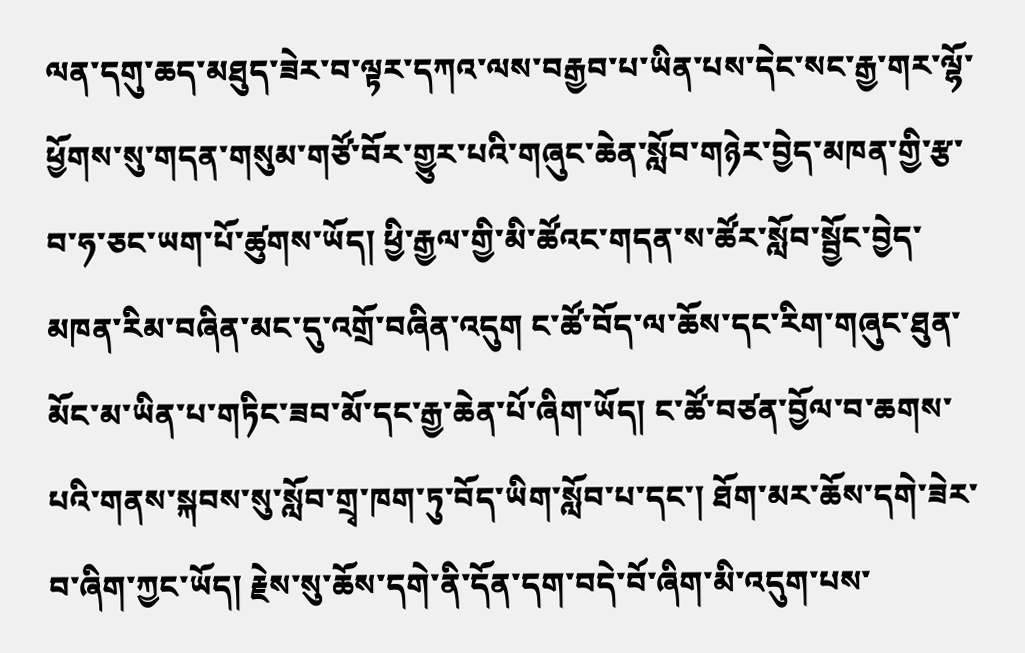ལན་དགུ་ཆད་མཐུད་ཟེར་བ་ལྟར་དཀའ་ལས་བརྒྱབ་པ་ཡིན་པས་དེང་སང་རྒྱ་གར་ལྷོ་ཕྱོགས་སུ་གདན་གསུམ་གཙོ་བོར་གྱུར་པའི་གཞུང་ཆེན་སློབ་གཉེར་བྱེད་མཁན་གྱི་རྩ་བ་ཧ་ཅང་ཡག་པོ་ཚུགས་ཡོད། ཕྱི་རྒྱལ་གྱི་མི་ཚོའང་གདན་ས་ཚོར་སློབ་སྦྱོང་བྱེད་མཁན་རིམ་བཞིན་མང་དུ་འགྲོ་བཞིན་འདུག ང་ཚོ་བོད་ལ་ཆོས་དང་རིག་གཞུང་ཐུན་མོང་མ་ཡིན་པ་གཏིང་ཟབ་མོ་དང་རྒྱ་ཆེན་པོ་ཞིག་ཡོད། ང་ཚོ་བཙན་བྱོལ་བ་ཆགས་པའི་གནས་སྐབས་སུ་སློབ་གྲྭ་ཁག་ཏུ་བོད་ཡིག་སློབ་པ་དང་། ཐོག་མར་ཆོས་དགེ་ཟེར་བ་ཞིག་ཀྱང་ཡོད། རྗེས་སུ་ཆོས་དགེ་ནི་དོན་དག་བདེ་བོ་ཞིག་མི་འདུག་པས་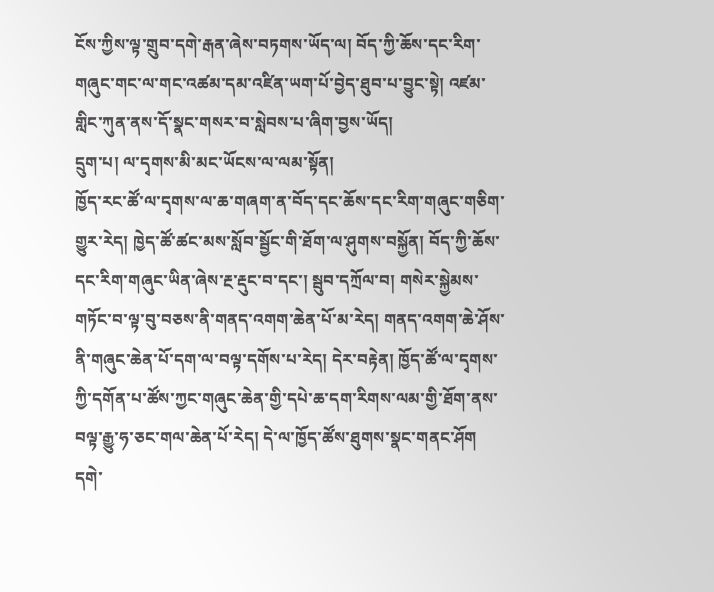ངོས་ཀྱིས་ལྟ་གྲུབ་དགེ་རྒན་ཞེས་བཏགས་ཡོད་ལ། བོད་ཀྱི་ཆོས་དང་རིག་གཞུང་གང་ལ་གང་འཚམ་དམ་འཛིན་ཡག་པོ་བྱེད་ཐུབ་པ་བྱུང་སྟེ། འཛམ་གླིང་ཀུན་ནས་དོ་སྣང་གསར་བ་སླེབས་པ་ཞིག་བྱས་ཡོད།
དྲུག་པ། ལ་དྭགས་མི་མང་ཡོངས་ལ་ལམ་སྟོན།
ཁྱོད་རང་ཚོ་ལ་དྭགས་ལ་ཆ་གཞག་ན་བོད་དང་ཆོས་དང་རིག་གཞུང་གཅིག་གྱུར་རེད། ཁྱེད་ཚོ་ཚང་མས་སློབ་སྦྱོང་གི་ཐོག་ལ་ཤུགས་བསྐྱོན། བོད་ཀྱི་ཆོས་དང་རིག་གཞུང་ཡིན་ཞེས་རྔ་རྡུང་བ་དང་། སྦུབ་དཀྲོལ་བ། གསེར་སྐྱེམས་གཏོང་བ་ལྟ་བུ་བཅས་ནི་གནད་འགག་ཆེན་པོ་མ་རེད། གནད་འགག་ཆེ་ཤོས་ནི་གཞུང་ཆེན་པོ་དག་ལ་བལྟ་དགོས་པ་རེད། དེར་བརྟེན། ཁྱོད་ཚོ་ལ་དྭགས་ཀྱི་དགོན་པ་ཚོས་ཀྱང་གཞུང་ཆེན་གྱི་དཔེ་ཆ་དག་རིགས་ལམ་གྱི་ཐོག་ནས་བལྟ་རྒྱུ་ཧ་ཅང་གལ་ཆེན་པོ་རེད། དེ་ལ་ཁྱོད་ཚོས་ཐུགས་སྣང་གནང་ཤོག དགེ་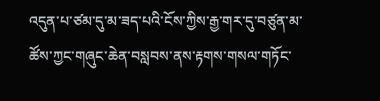འདུན་པ་ཙམ་དུ་མ་ཟད་པའི་ངོས་ཀྱིས་རྒྱ་གར་དུ་བཙུན་མ་ཚོས་ཀྱང་གཞུང་ཆེན་བསླབས་ནས་རྟགས་གསལ་གཏོང་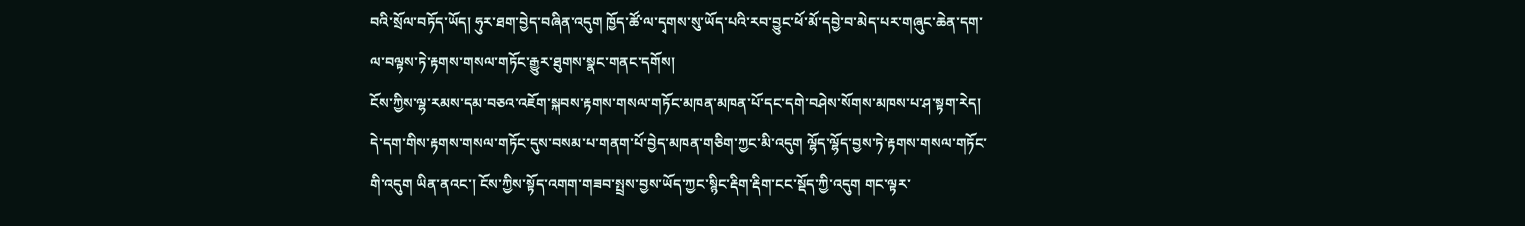བའི་སྲོལ་བཏོད་ཡོད། ཧུར་ཐག་བྱེད་བཞིན་འདུག ཁྱོད་ཚོ་ལ་དྭགས་སུ་ཡོད་པའི་རབ་བྱུང་ཕོ་མོ་དབྱེ་བ་མེད་པར་གཞུང་ཆེན་དག་ལ་བལྟས་ཏེ་རྟགས་གསལ་གཏོང་རྒྱུར་ཐུགས་སྣང་གནང་དགོས།
ངོས་ཀྱིས་ལྷ་རམས་དམ་བཅའ་འཇོག་སྐབས་རྟགས་གསལ་གཏོང་མཁན་མཁན་པོ་དང་དགེ་བཤེས་སོགས་མཁས་པ་ཤ་སྟག་རེད། དེ་དག་གིས་རྟགས་གསལ་གཏོང་དུས་བསམ་པ་གནག་པོ་བྱེད་མཁན་གཅིག་ཀྱང་མི་འདུག ལྷོད་ལྷོད་བྱས་ཏེ་རྟགས་གསལ་གཏོང་གི་འདུག ཡིན་ནའང་། ངོས་ཀྱིས་སྟོད་འགག་གཟབ་སྤྲས་བྱས་ཡོད་ཀྱང་སྙིང་རྡིག་རྡིག་ངང་སྡོད་ཀྱི་འདུག གང་ལྟར་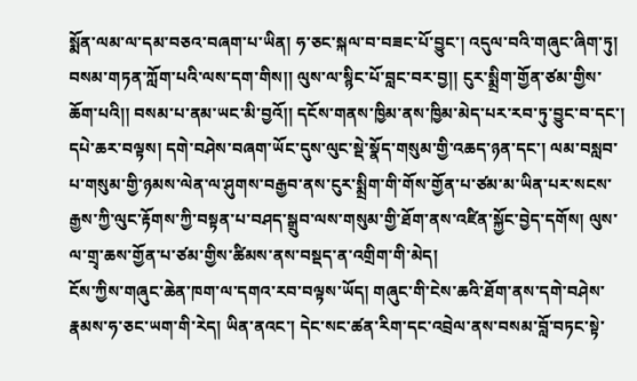སྨོན་ལམ་ལ་དམ་བཅའ་བཞག་པ་ཡིན། ཧ་ཅང་སྐལ་བ་བཟང་པོ་བྱུང་། འདུལ་བའི་གཞུང་ཞིག་ཏུ། བསམ་གཏན་ཀློག་པའི་ལས་དག་གིས།། ལུས་ལ་སྙིང་པོ་བླང་བར་བྱ།། ངུར་སྨྲིག་གྱོན་ཙམ་གྱིས་ཆོག་པའི།། བསམ་པ་ནམ་ཡང་མི་བྱའོ།། དངོས་གནས་ཁྱིམ་ནས་ཁྱིམ་མེད་པར་རབ་ཏུ་བྱུང་བ་དང་། དཔེ་ཆར་བལྟས། དགེ་བཤེས་བཞག་ཡོང་དུས་ལུང་སྡེ་སྣོད་གསུམ་གྱི་འཆད་ཉན་དང་། ལམ་བསླབ་པ་གསུམ་གྱི་ཉམས་ལེན་ལ་ཤུགས་བརྒྱབ་ནས་ངུར་སྨྲིག་གི་གོས་གྱོན་པ་ཙམ་མ་ཡིན་པར་སངས་རྒྱས་ཀྱི་ལུང་རྟོགས་ཀྱི་བསྟན་པ་བཤད་སྒྲུབ་ལས་གསུམ་གྱི་ཐོག་ནས་འཛིན་སྐྱོང་བྱེད་དགོས། ལུས་ལ་གྲྭ་ཆས་གྱོན་པ་ཙམ་གྱིས་ཚིམས་ནས་བསྡད་ན་འགྲིག་གི་མེད།
ངོས་ཀྱིས་གཞུང་ཆེན་ཁག་ལ་དགའ་རབ་བལྟས་ཡོད། གཞུང་གི་ངེས་ཆའི་ཐོག་ནས་དགེ་བཤེས་རྣམས་ཧ་ཅང་ཡག་གི་རེད། ཡིན་ནའང་། དེང་སང་ཚན་རིག་དང་འབྲེལ་ནས་བསམ་བློ་བཏང་སྟེ་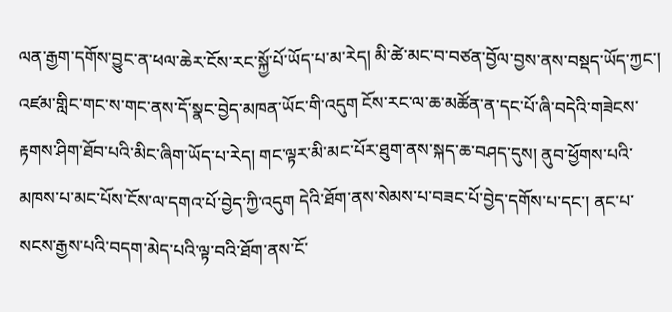ལན་རྒྱག་དགོས་བྱུང་ན་ཕལ་ཆེར་ངོས་རང་སྐྱོ་པོ་ཡོད་པ་མ་རེད། མི་ཚེ་མང་བ་བཙན་བྱོལ་བྱས་ནས་བསྡད་ཡོད་ཀྱང་། འཛམ་གླིང་གང་ས་གང་ནས་དོ་སྣང་བྱེད་མཁན་ཡོང་གི་འདུག ངོས་རང་ལ་ཆ་མཚོན་ན་དང་པོ་ཞི་བདེའི་གཟེངས་རྟགས་ཤིག་ཐོབ་པའི་མིང་ཞིག་ཡོད་པ་རེད། གང་ལྟར་མི་མང་པོར་ཐུག་ནས་སྐད་ཆ་བཤད་དུས། ནུབ་ཕྱོགས་པའི་མཁས་པ་མང་པོས་ངོས་ལ་དགའ་པོ་བྱེད་ཀྱི་འདུག དེའི་ཐོག་ནས་སེམས་པ་བཟང་པོ་བྱེད་དགོས་པ་དང་། ནང་པ་སངས་རྒྱས་པའི་བདག་མེད་པའི་ལྟ་བའི་ཐོག་ནས་ངོ་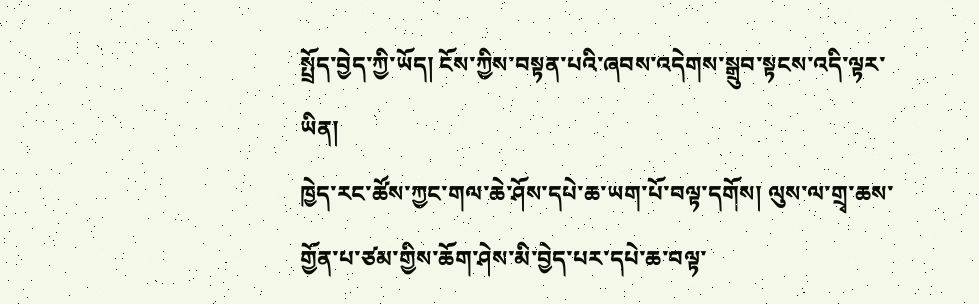སྤྲོད་བྱེད་ཀྱི་ཡོད། ངོས་ཀྱིས་བསྟན་པའི་ཞབས་འདེགས་སྒྲུབ་སྟངས་འདི་ལྟར་ཡིན།
ཁྱེད་རང་ཚོས་ཀྱང་གལ་ཆེ་ཤོས་དཔེ་ཆ་ཡག་པོ་བལྟ་དགོས། ལུས་ལ་གྲྭ་ཆས་གྱོན་པ་ཙམ་གྱིས་ཆོག་ཤེས་མི་བྱེད་པར་དཔེ་ཆ་བལྟ་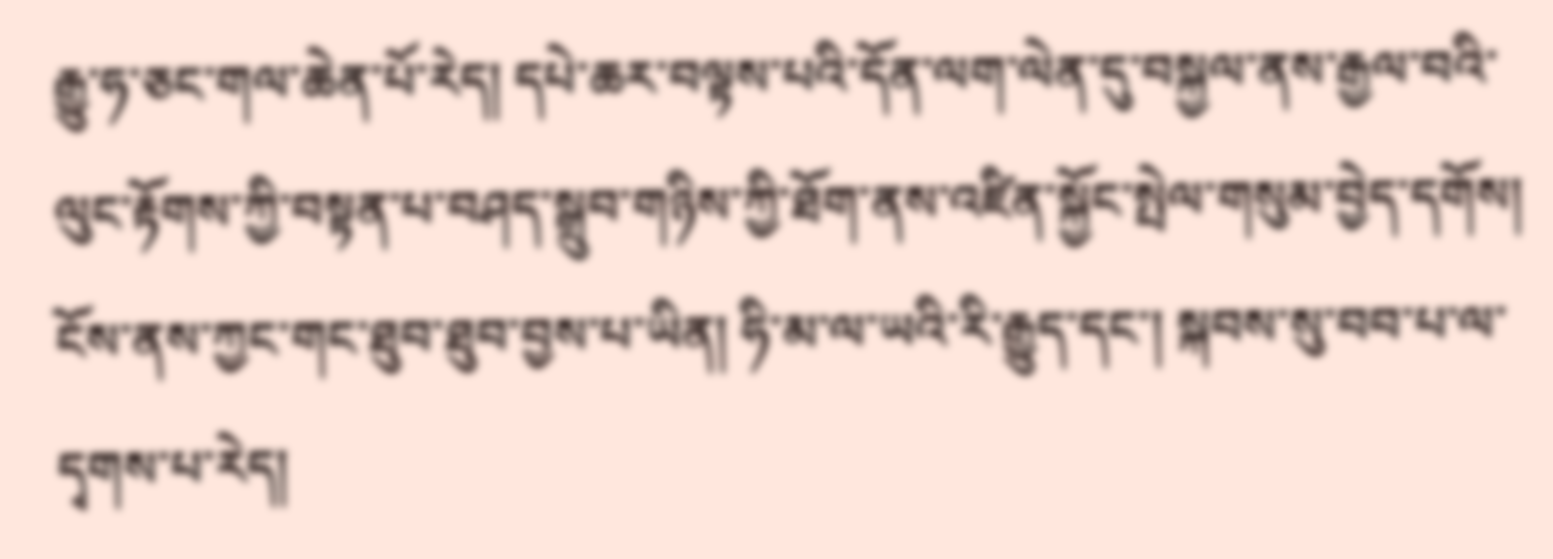རྒྱུ་ཧ་ཅང་གལ་ཆེན་པོ་རེད། དཔེ་ཆར་བལྟས་པའི་དོན་ལག་ལེན་དུ་བསྐྱལ་ནས་རྒྱལ་བའི་ལུང་རྟོགས་ཀྱི་བསྟན་པ་བཤད་སྒྲུབ་གཉིས་ཀྱི་ཐོག་ནས་འཛིན་སྐྱོང་སྤེལ་གསུམ་བྱེད་དགོས། ངོས་ནས་ཀྱང་གང་ཐུབ་ཐུབ་བྱས་པ་ཡིན། ཧི་མ་ལ་ཡའི་རི་རྒྱུད་དང་། སྐབས་སུ་བབ་པ་ལ་དྭགས་པ་རེད།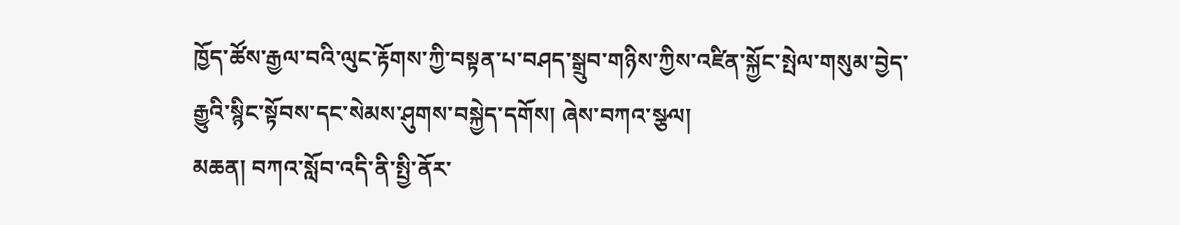ཁྱོད་ཚོས་རྒྱལ་བའི་ལུང་རྟོགས་ཀྱི་བསྟན་པ་བཤད་སྒྲུབ་གཉིས་ཀྱིས་འཛིན་སྐྱོང་སྤེལ་གསུམ་བྱེད་རྒྱུའི་སྙིང་སྟོབས་དང་སེམས་ཤུགས་བསྐྱེད་དགོས། ཞེས་བཀའ་སྩལ།
མཆན། བཀའ་སློབ་འདི་ནི་སྤྱི་ནོར་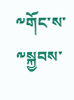༸གོང་ས་༸སྐྱབས་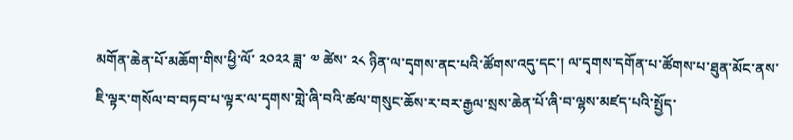མགོན་ཆེན་པོ་མཆོག་གིས་ཕྱི་ལོ་ ༢༠༢༢ ཟླ་ ༧ ཚེས་ ༢༨ ཉིན་ལ་དྭགས་ནང་པའི་ཚོགས་འདུ་དང་། ལ་དྭགས་དགོན་པ་ཚོགས་པ་ཐུན་མོང་ནས་ཇི་ལྟར་གསོལ་བ་བཏབ་པ་ལྟར་ལ་དྭགས་གླེ་ཞི་བའི་ཚལ་གསུང་ཆོས་ར་བར་རྒྱལ་སྲས་ཆེན་པོ་ཞི་བ་ལྷས་མཛད་པའི་སྤྱོད་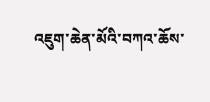འཇུག་ཆེན་མོའི་བཀའ་ཆོས་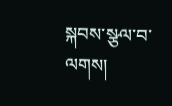སྐབས་སྩལ་བ་ལགས།